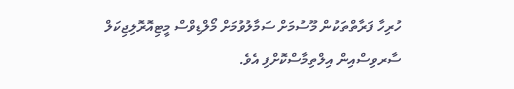ހުރިހާ ފަރާތްތަކުން މޫސުމަށް ސަމާލުވުމަށް މޯލްޑިވްސް މީޓިއޮރޮލިޖިކަލް ސާރވިސްއިން އިލްތިމާސްކޮށްފި އެވެ.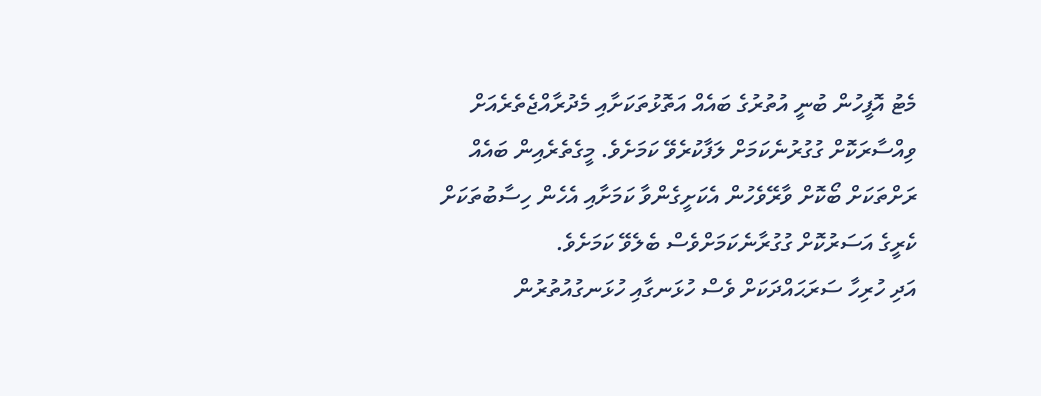މެޓު އޮފީހުން ބުނީ އުތުރުގެ ބައެއް އަތޮޅުތަކަށާއި މެދުރާއްޖެތެރެއަށް ވިއްސާރަކޮށް ގުގުރުނެކަމަށް ލަފާކުރެވޭ ކަމަށެވެ. މީގެތެރެއިން ބައެއް ރަށްތަކަށް ބޯކޮށް ވާރޭވެހުން އެކަށީގެންވާ ކަމަށާއި އެހެން ހިސާބުތަކަށް ކެރީގެ އަސަރުކޮށް ގުގުރާނެކަމަށްވެސް ބެލެވޭ ކަމަށެވެ.
އަދި ހުރިހާ ސަރަޙައްދަކަށް ވެސް ހުޅަނގާއި ހުޅަނގުއުތުރުން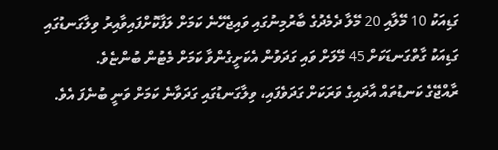ގަޑިއަކު 10 މޭލާއި 20 މޭލާ ދެމެދުގެ ބާރުމިނުގައި ވައިޖެހޭނެ ކަމަށް ލަފާކޮށްފައިވާއިރު ވިލާގަނޑުގައި ގަޑިއަކު ގާތްގަނޑަކަށް 45 މޭލަށް ވައި ގަދަވުން އެކަށީގެންވާ ކަމަށް މެޓުން ބުންޏެވެ.
ރާއްޖޭގެ ކަނޑުތައް އާދައިގެ ވަރަކަށް ގަދަވެފައި، ވިލާގަނޑުގައި ގަދަވާނެ ކަމަށް ވަނީ ބުނެފަ އެވެ.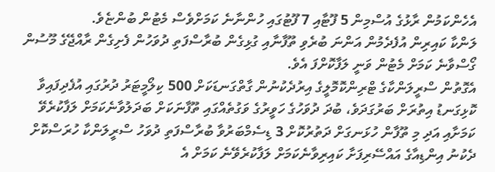އެހެންކަމުން ރާޅުގެ އުސްމިން 5 ފޫޓާއި 7 ފޫޓުގައި ހުންނާނެ ކަމަށްވެސް މެޓުން ބުންޏެވެ.
ލަންކާ ކައިރިން އުފެދެމުން އަންނަ ބުރެވި ތޫފާނާއި ގުޅިގެން ބުރާސްފަތި ދުވަހުން ފެށިގެން ރާއްޖޭގެ މޫސުން ގޯސްވާނެ ކަމަށް މެޓުން ވަނީ ލަފާކޮށްފަ އެވެ.
އެގޮތުން ސްރީލަންކާގެ ޓްރިންކޮމޮލީގެ އިރުދެކުނުން ގާތްގަނޑަކަށް 500 ކިލޯމީޓަރު ދުރުގައި އުފެދިފައިވާ ކޮޅިގަނޑު އިތުރަށް ބަރުގަދަވެ، ބުދަ ދުވަހުގެ ހަވީރުގެ ވަގުތެއްގައި ތޫފާނަކަށް ބަދަލުވާނެކަމަށް ލަފާކުރެވޭ ކަމަށާއި އަދި މި ތޫފާން ހުޅަނގަށް ދަތުރުކޮށް 3 ޑިސެމްބަރުވާ ބުރާސްފަތި ދުވަހު ސްރީލަންކާ ހުރަސްކޮށް ދެކުނު އިންޑިއާގެ އައްސޭރިފަށާ ކައިރިވާނެކަމަށް ލަފާކުރެވޭނެ ކަމަށް އެ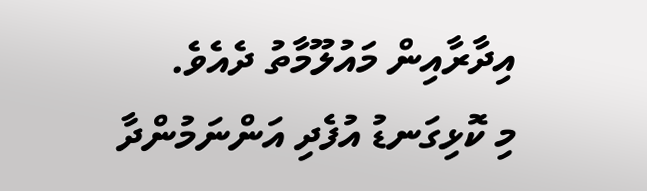އިދާރާއިން މައުލޫމާތު ދެއެވެ.
މި ކޮޅިގަނޑު އުފެދި އަންނަމުންދާ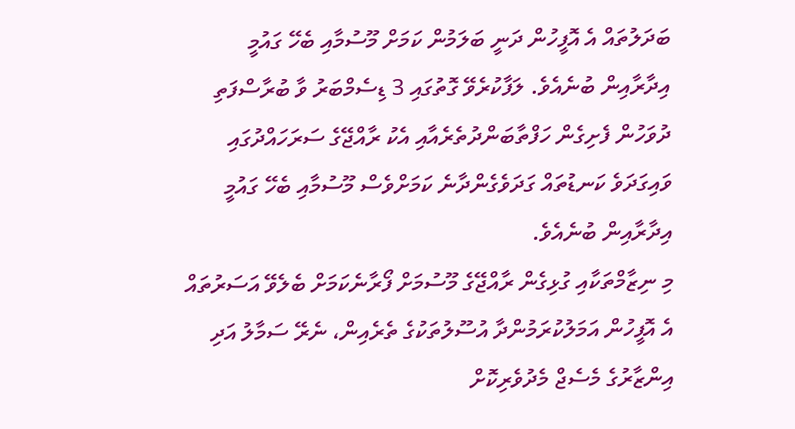ބަދަލުތައް އެ އޮފީހުން ދަނީ ބަލަމުން ކަމަށް މޫސުމާއި ބެހޭ ގައުމީ އިދާރާއިން ބުނެއެވެ. ލަފާކުރެވޭ ގޮތުގައި 3 ޑިސެމްބަރު ވާ ބުރާސްފަތި ދުވަހުން ފެށިގެން ހަފްތާބަންދުތެރެއާއި އެކު ރާއްޖޭގެ ސަރަހައްދުގައި ވައިގަދަވެ ކަނޑުތައް ގަދަވެގެންދާނެ ކަމަށްވެސް މޫސުމާއި ބެހޭ ގައުމީ އިދާރާއިން ބުނެއެވެ.
މި ނިޒާމްތަކާއި ގުޅިގެން ރާއްޖޭގެ މޫސުމަށް ފޯރާނެކަމަށް ބެލެވޭ އަސަރުތައް އެ އޮފީހުން އަމަލުކުރަމުންދާ އުސޫލުތަކުގެ ތެރެއިން، ނެރޭ ސަމާލު އަދި އިންޒާރުގެ މެސެޖް މެދުވެރިކޮށް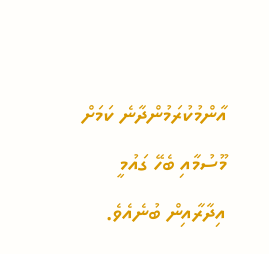އާންމުކުރަމުންދާނެ ކަމަށް މޫސުމާއި ބެހޭ ގައުމީ އިދާރާއިން ބުނެއެވެ.